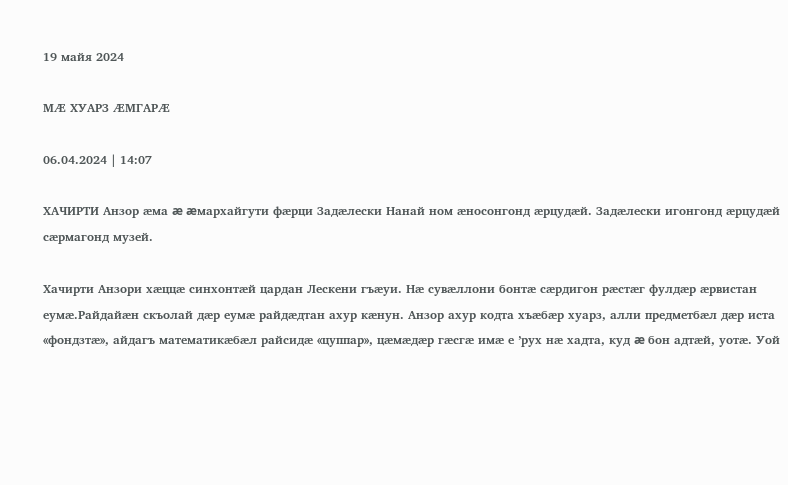19 майя 2024

МÆ ХУАРЗ ÆМГАРÆ

06.04.2024 | 14:07

ХАЧИРТИ Анзор æма æ æмархайгути фæрци Задæлески Нанай ном æносонгонд æрцудæй. Задæлески игонгонд æрцудæй сæрмагонд музей.

Хачирти Анзори хæццæ синхонтæй цардан Лескени гъæуи. Нæ сувæллони бонтæ сæрдигон рæстæг фулдæр æрвистан еумæ.Райдайæн скъолай дæр еумæ райдæдтан ахур кæнун. Анзор ахур кодта хъæбæр хуарз, алли предметбæл дæр иста «фондзтæ», айдагъ математикæбæл райсидæ «цуппар», цæмæдæр гæсгæ имæ е ’рух нæ хадта, куд æ бон адтæй, уотæ. Уой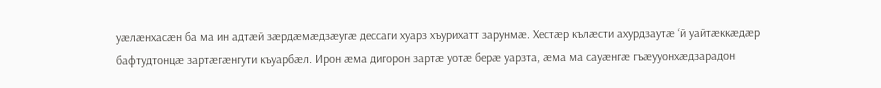уæлæнхасæн ба ма ин адтæй зæрдæмæдзæугæ дессаги хуарз хъурихатт зарунмæ. Хестæр кълæсти ахурдзаутæ ‘й уайтæккæдæр бафтудтонцæ зартæгæнгути къуарбæл. Ирон æма дигорон зартæ уотæ берæ уарзта, æма ма сауæнгæ гъæууонхæдзарадон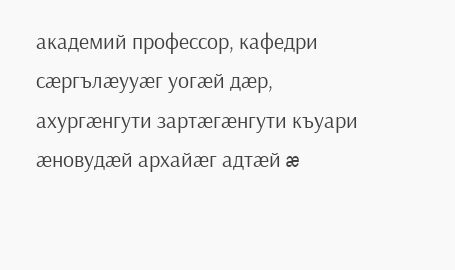академий профессор, кафедри сæргълæууæг уогæй дæр, ахургæнгути зартæгæнгути къуари æновудæй архайæг адтæй æ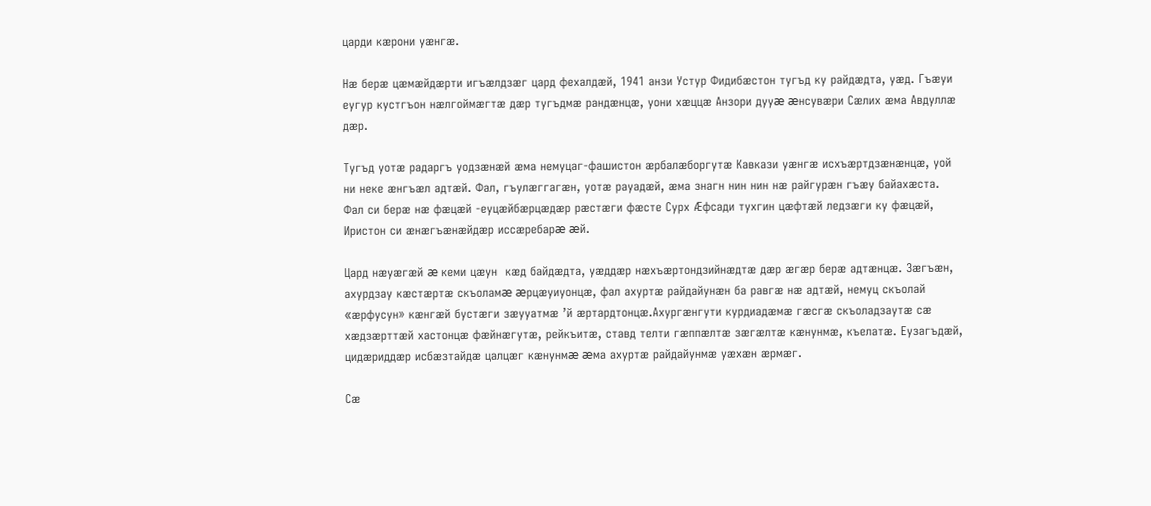царди кæрони уæнгæ.

Нæ берæ цæмæйдæрти игъæлдзæг цард фехалдæй, 1941 анзи Устур Фидибæстон тугъд ку райдæдта, уæд. Гъæуи еугур кустгъон нæлгоймæгтæ дæр тугъдмæ рандæнцæ, уони хæццæ Анзори дууæ æнсувæри Сæлих æма Авдуллæ дæр.

Тугъд уотæ радаргъ уодзæнæй æма немуцаг-фашистон æрбалæборгутæ Кавкази уæнгæ исхъæртдзæнæнцæ, уой ни неке æнгъæл адтæй. Фал, гъулæггагæн, уотæ рауадæй, æма знагн нин нин нæ райгурæн гъæу байахæста. Фал си берæ нæ фæцæй -еуцæйбæрцæдæр рæстæги фæсте Сурх Æфсади тухгин цæфтæй ледзæги ку фæцæй, Иристон си æнæгъæнæйдæр иссæребарæ æй.

Цард нæуæгæй æ кеми цæун  кæд байдæдта, уæддæр нæхъæртондзийнæдтæ дæр æгæр берæ адтæнцæ. Зæгъæн, ахурдзау кæстæртæ скъоламæ æрцæуиуонцæ, фал ахуртæ райдайунæн ба равгæ нæ адтæй, немуц скъолай «æрфусун» кæнгæй бустæги зæууатмæ ’й æртардтонцæ.Ахургæнгути курдиадæмæ гæсгæ скъоладзаутæ сæ хæдзæрттæй хастонцæ фæйнæгутæ, рейкъитæ, ставд телти гæппæлтæ зæгæлтæ кæнунмæ, къелатæ. Еузагъдæй, цидæриддæр исбæзтайдæ цалцæг кæнунмæ æма ахуртæ райдайунмæ уæхæн æрмæг.

Сæ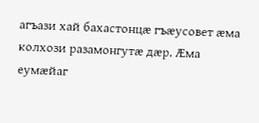агъази хай бахастонцæ гъæусовет æма колхози разамонгутæ дæр. Æма еумæйаг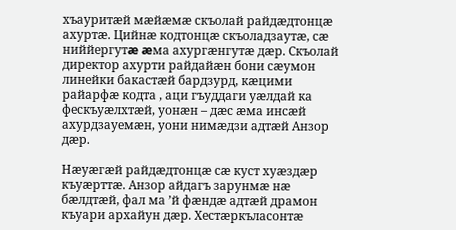хъауритæй мæйæмæ скъолай райдæдтонцæ ахуртæ. Цийнæ кодтонцæ скъоладзаутæ, сæ ниййергутæ æма ахургæнгутæ дæр. Скъолай директор ахурти райдайæн бони сæумон линейки бакастæй бардзурд, кæцими райарфæ кодта , аци гъуддаги уæлдай ка фескъуæлхтæй, уонæн – дæс æма инсæй ахурдзауемæн, уони нимæдзи адтæй Анзор дæр.

Нæуæгæй райдæдтонцæ сæ куст хуæздæр къуæрттæ. Анзор айдагъ зарунмæ нæ бæлдтæй, фал ма ’й фæндæ адтæй драмон къуари архайун дæр. Хестæркъласонтæ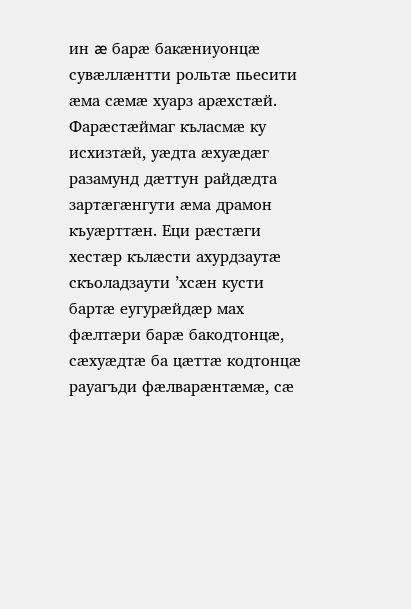ин æ барæ бакæниуонцæ сувæллæнтти рольтæ пьесити æма сæмæ хуарз арæхстæй. Фарæстæймаг къласмæ ку исхизтæй, уæдта æхуæдæг разамунд дæттун райдæдта зартæгæнгути æма драмон къуæрттæн. Еци рæстæги хестæр кълæсти ахурдзаутæ скъоладзаути ’хсæн кусти бартæ еугурæйдæр мах фæлтæри барæ бакодтонцæ, сæхуæдтæ ба цæттæ кодтонцæ рауагъди фæлварæнтæмæ, сæ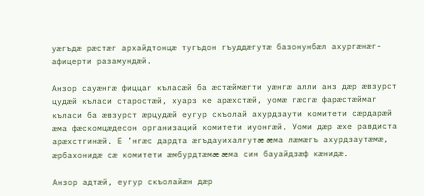уæгъдæ рæстæг архайдтонцæ тугъдон гъуддæгутæ базонунбæл ахургæнæг-афицерти разамундæй.

Анзор сауæнгæ фиццаг къласæй ба æстæймæгти уæнгæ алли анз дæр æвзурст цудæй къласи старостæй, хуарз ке арæхстæй, уомæ гæсгæ фарæстæймаг къласи ба æвзурст æрцудæй еугур скъолай ахурдзаути комитети сæрдарæй æма фæскомцæдесон организаций комитети иуонгæй. Уоми дæр æхе равдиста арæхстгинæй. Е ’нгæс дардта æгъдауихалгутæ æма лæмæгъ ахурдзаутæмæ, æрбахонидæ сæ комитети æмбурдтæмæ æма син бауайдзæф кæнидæ.

Анзор адтæй, еугур скъолайæн дæр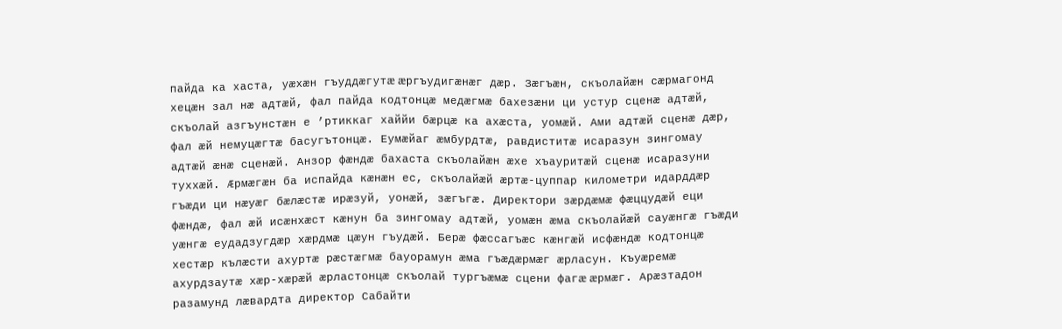пайда ка хаста, уæхæн гъуддæгутæ æргъудигæнæг дæр. Зæгъæн, скъолайæн сæрмагонд хецæн зал нæ адтæй, фал пайда кодтонцæ медæгмæ бахезæни ци устур сценæ адтæй, скъолай азгъунстæн е ’ртиккаг хаййи бæрцæ ка ахæста, уомæй. Ами адтæй сценæ дæр, фал æй немуцæгтæ басугътонцæ. Еумæйаг æмбурдтæ, равдиститæ исаразун зингомау адтæй æнæ сценæй. Анзор фæндæ бахаста скъолайæн æхе хъауритæй сценæ исаразуни туххæй. Æрмæгæн ба испайда кæнæн ес, скъолайæй æртæ-цуппар километри идарддæр гъæди ци нæуæг бæлæстæ ирæзуй, уонæй, зæгъгæ. Директори зæрдæмæ фæццудæй еци фæндæ, фал æй исæнхæст кæнун ба зингомау адтæй, уомæн æма скъолайæй сауæнгæ гъæди уæнгæ еудадзугдæр хæрдмæ цæун гъудæй. Берæ фæссагъæс кæнгæй исфæндæ кодтонцæ хестæр кълæсти ахуртæ рæстæгмæ бауорамун æма гъæдæрмæг æрласун. Къуæремæ ахурдзаутæ хæр-хæрæй æрластонцæ скъолай тургъæмæ сцени фагæ æрмæг. Арæзтадон разамунд лæвардта директор Сабайти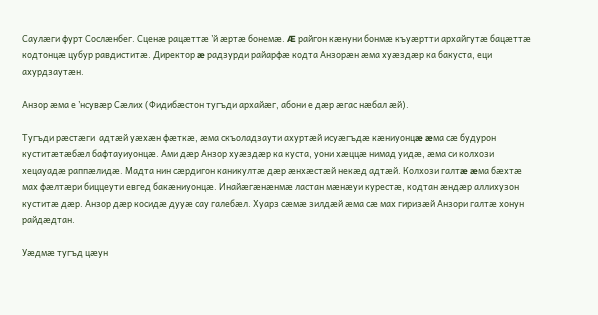Саулæги фурт Сослæнбег. Сценæ рацæттæ ’й æртæ бонемæ. Æ райгон кæнуни бонмæ къуæртти архайгутæ бацæттæ кодтонцæ цубур равдиститæ. Директор æ радзурди райарфæ кодта Анзорæн æма хуæздæр ка бакуста, еци ахурдзаутæн.

Анзор æма е ’нсувæр Сæлих (Фидибæстон тугъди архайæг, абони е дæр æгас нæбал æй).

Тугъди рæстæги  адтæй уæхæн фæткæ, æма скъоладзаути ахуртæй исуæгъдæ кæниуонцæ æма сæ будурон куститæтæбæл бафтауиуонцæ. Ами дæр Анзор хуæздæр ка куста, уони хæццæ нимад уидæ, æма си колхози хецауадæ раппæлидæ. Мадта нин сæрдигон каникултæ дæр æнхæстæй некæд адтæй. Колхози галтæ æма бæхтæ мах фæлтæри биццеути евгед бакæниуонцæ. Инайæгæнæнмæ ластан мæнæуи курестæ, кодтан æндæр аллихузон куститæ дæр. Анзор дæр косидæ дууæ сау галебæл. Хуарз сæмæ зилдæй æма сæ мах гиризæй Анзори галтæ хонун райдæдтан.

Уæдмæ тугъд цæун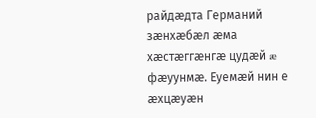райдæдта Германий зæнхæбæл æма хæстæггæнгæ цудæй æ фæуунмæ. Еуемæй нин е æхцæуæн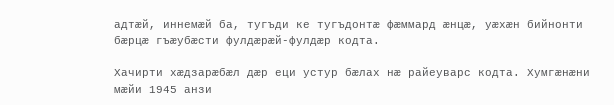адтæй, иннемæй ба, тугъди ке тугъдонтæ фæммард æнцæ, уæхæн бийнонти бæрцæ гъæубæсти фулдæрæй-фулдæр кодта.

Хачирти хæдзарæбæл дæр еци устур бæлах нæ райеуварс кодта. Хумгæнæни мæйи 1945 анзи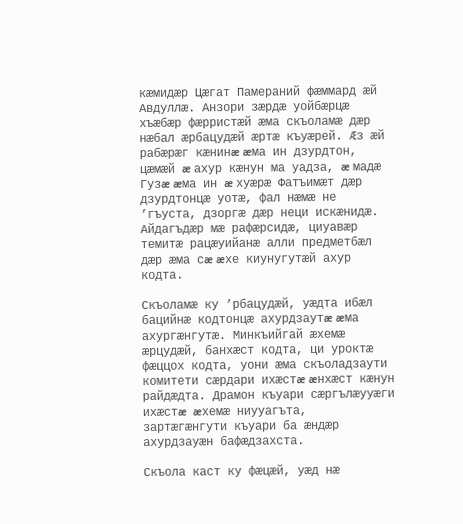кæмидæр Цæгат Памераний фæммард æй Авдуллæ. Анзори зæрдæ уойбæрцæ хъæбæр фæрристæй æма скъоламæ дæр нæбал æрбацудæй æртæ къуæрей. Æз æй рабæрæг кæнинæ æма ин дзурдтон, цæмæй æ ахур кæнун ма уадза, æ мадæ Гузæ æма ин æ хуæрæ Фатъимæт дæр дзурдтонцæ уотæ, фал нæмæ не ’гъуста, дзоргæ дæр неци искæнидæ. Айдагъдæр мæ рафæрсидæ, циуавæр темитæ рацæуийанæ алли предметбæл дæр æма сæ æхе киунугутæй ахур кодта.

Скъоламæ ку ’рбацудæй, уæдта ибæл бацийнæ кодтонцæ ахурдзаутæ æма ахургæнгутæ. Минкъийгай æхемæ æрцудæй, банхæст кодта, ци уроктæ фæццох кодта, уони æма скъоладзаути комитети сæрдари ихæстæ æнхæст кæнун райдæдта. Драмон къуари сæргълæууæги ихæстæ  æхемæ ниууагъта, зартæгæнгути къуари ба æндæр ахурдзауæн бафæдзахста.

Скъола каст ку фæцæй, уæд нæ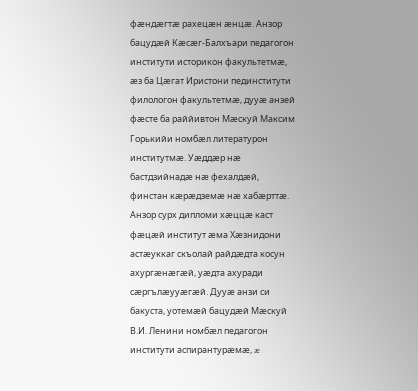фæндæгтæ рахецæн æнцæ. Анзор бацудæй Кæсæг-Балхъари педагогон институти историкон факультетмæ, æз ба Цæгат Иристони пединститути филологон факультетмæ, дууæ анзей фæсте ба раййивтон Мæскуй Максим  Горькийи номбæл литературон институтмæ. Уæддæр нæ бастдзийнадæ нæ фехалдæй, финстан кæрæдземæ нæ хабæрттæ. Анзор сурх дипломи хæццæ каст фæцæй институт æма Хæзнидони астæуккаг скъолай райдæдта косун ахургæнæгæй, уæдта ахуради сæргълæууæгæй. Дууæ анзи си бакуста, уотемæй бацудæй Мæскуй В.И. Ленини номбæл педагогон институти аспирантурæмæ, æ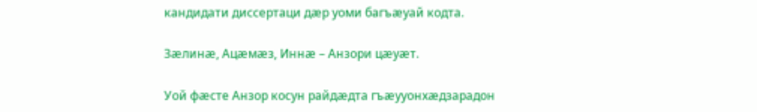кандидати диссертаци дæр уоми багъæуай кодта.

Зæлинæ, Ацæмæз, Иннæ – Анзори цæуæт.

Уой фæсте Анзор косун райдæдта гъæууонхæдзарадон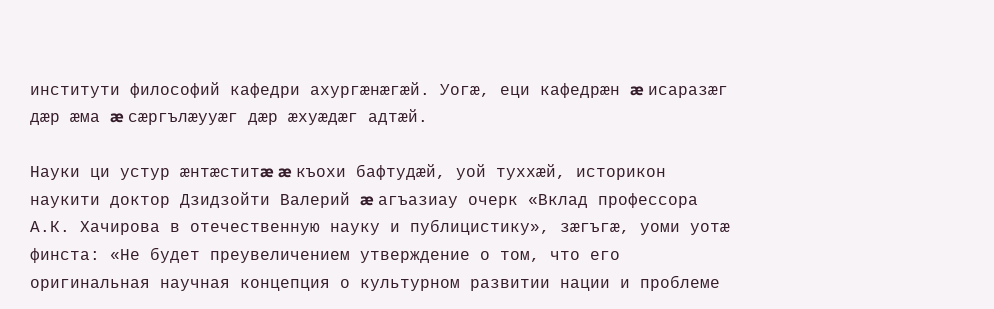институти философий кафедри ахургæнæгæй. Уогæ, еци кафедрæн æ исаразæг дæр æма æ сæргълæууæг дæр æхуæдæг адтæй.

Науки ци устур æнтæститæ æ къохи бафтудæй, уой туххæй, историкон наукити доктор Дзидзойти Валерий æ агъазиау очерк «Вклад профессора А.К. Хачирова в отечественную науку и публицистику», зæгъгæ, уоми уотæ финста: «Не будет преувеличением утверждение о том, что его оригинальная научная концепция о культурном развитии нации и проблеме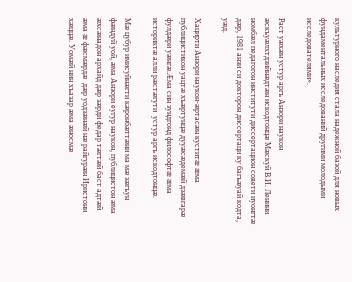культурного наследия стала надежной базой для новых фундаментальных исследований другими молодыми исследователями».

Раст уæхæн устур аргъ Анзори наукон æскъуæлхтдзийнæдтæн искодтонцæ Мæскуй В.И. Ленини номбæл педагогон институти диссертацион совети иуонгтæ дæр, 1981 анзи си докторон диссертаци ку багъæуай кодта, уæд.

Хацирти Анзори наукон-æртасæн куститæ æма публицистикон уацтæ хъæртунцæ дууæсæдемæй дзæвгарæ фулдæри уæнгæ.Æма син зундгонд философтæ æма историктæ алли рæстæгути  устур аргъ искодтонцæ.

Мæ цубур имисуйнæгти кæронбæттæни ма мæ зæгъун фæндуй уой, æма Анзори еугур наукон, публицистон æма æхсæнадон архайд дæр зæрди федар тæгтæй баст адтæй æма æ фæсмæрдæ  дæр уодзæнæй нæ райгурæн Иристони хæццæ. Уомæй нин хъазар æма æносмæ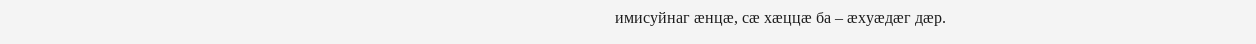имисуйнаг æнцæ, сæ хæццæ ба – æхуæдæг дæр.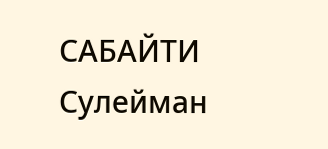САБАЙТИ Сулейман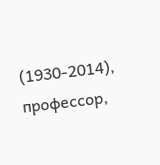(1930-2014), профессор,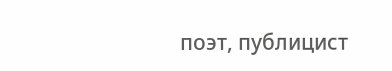поэт, публицист